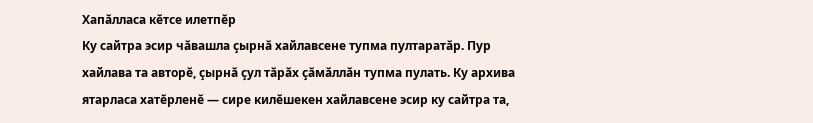Хапăлласа кĕтсе илетпĕр
Ку сайтра эсир чăвашла çырнă хайлавсене тупма пултаратăр. Пур
хайлава та авторĕ, çырнă çул тăрăх çăмăллăн тупма пулать. Ку архива
ятарласа хатĕрленĕ — сире килĕшекен хайлавсене эсир ку сайтра та,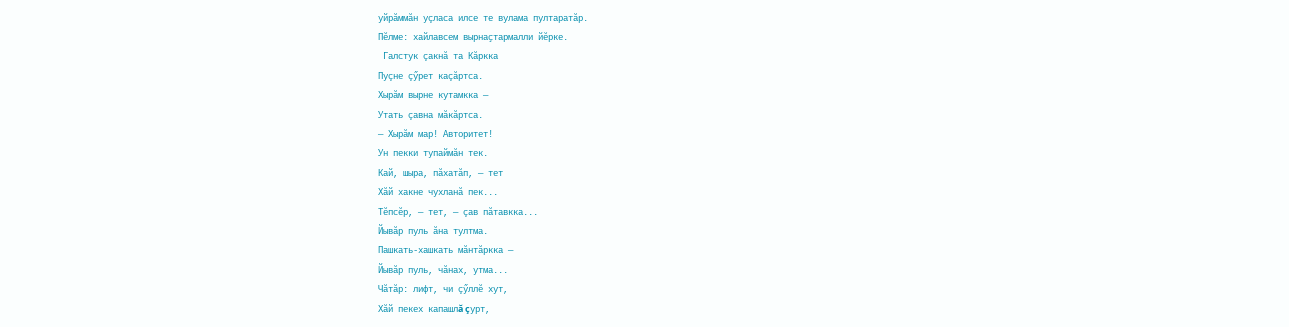уйрăммăн уçласа илсе те вулама пултаратăр.
Пӗлме: хайлавсем вырнаҫтармалли йӗрке.
 Галстук çакнă та Кăркка
Пуçне çӳрет каçăртса.
Хырăм вырне кутамкка —
Утать çавна мăкăртса.
— Хырăм мар! Авторитет!
Ун пекки тупаймăн тек.
Кай, шыра, пăхатăп, — тет
Хăй хакне чухланă пек...
Тĕпсĕр, — тет, — çав пăтавкка...
Йывăр пуль ăна тултма.
Пашкать-хашкать мăнтăркка —
Йывăр пуль, чăнах, утма...
Чăтăр: лифт, чи çӳллĕ хут,
Хăй пекех капашлă çурт,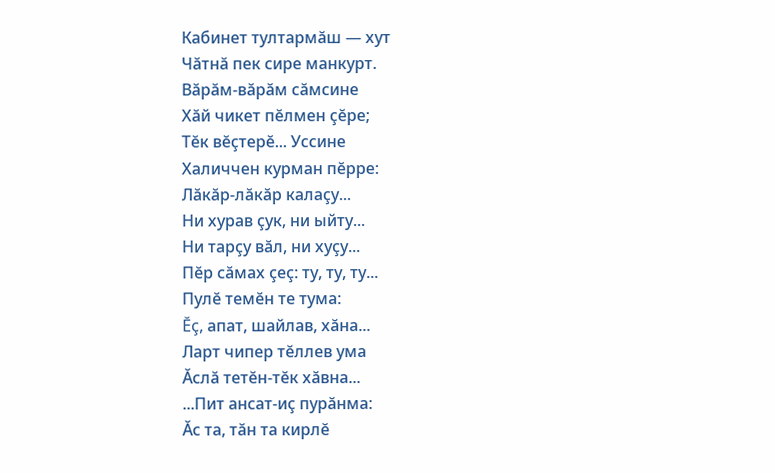Кабинет тултармăш — хут
Чăтнă пек сире манкурт.
Вăрăм-вăрăм сăмсине
Хăй чикет пĕлмен çĕре;
Тĕк вĕçтерĕ... Уссине
Халиччен курман пĕрре:
Лăкăр-лăкăр калаçу...
Ни хурав çук, ни ыйту...
Ни тарçу вăл, ни хуçу...
Пĕр сăмах çеç: ту, ту, ту...
Пулĕ темĕн те тума:
Ĕç, апат, шайлав, хăна...
Ларт чипер тĕллев ума
Ăслă тетĕн-тĕк хăвна...
...Пит ансат-иç пурăнма:
Ăс та, тăн та кирлĕ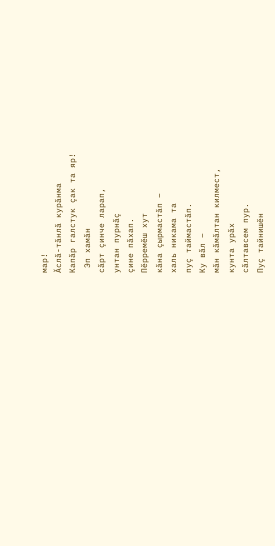мар!
Ăслă-тăнлă курăнма
Капăр галстук çак та яр!
 Эп хамăн
сăрт çинче ларап,
унтан пурнăç
çине пăхап.
Пĕрремĕш хут
кăна çырмастăп –
халь никама та
пуç таймастăп.
Ку вăл –
мăн кăмăлтан килмест,
кунта урăх
сăлтавсем пур.
Пуç тайнишĕн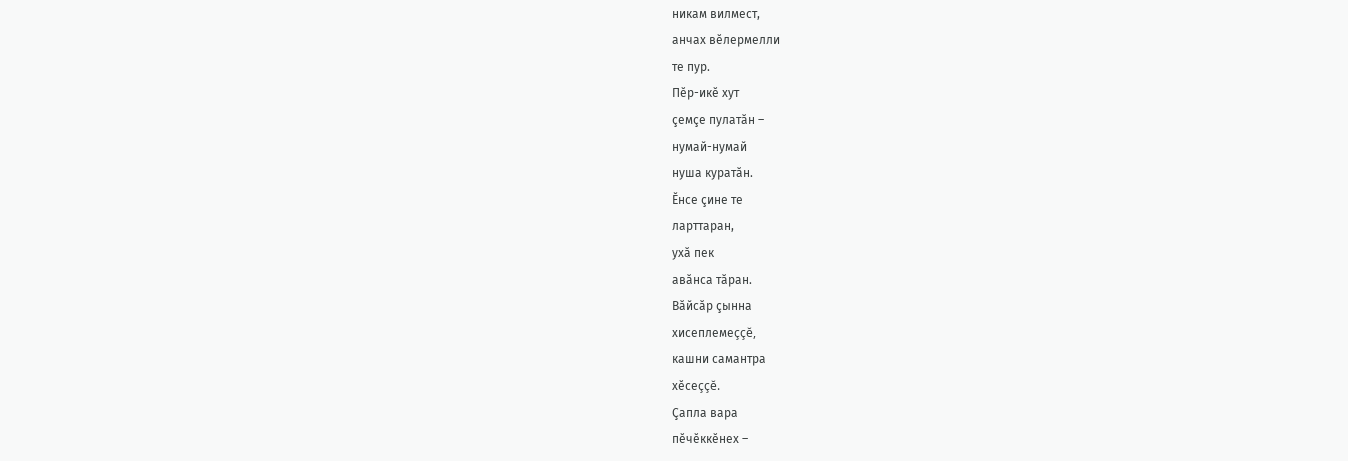никам вилмест,
анчах вĕлермелли
те пур.
Пĕр-икĕ хут
çемçе пулатăн –
нумай-нумай
нуша куратăн.
Ĕнсе çине те
ларттаран,
ухă пек
авăнса тăран.
Вăйсăр çынна
хисеплемеççĕ,
кашни самантра
хĕсеççĕ.
Çапла вара
пĕчĕккĕнех –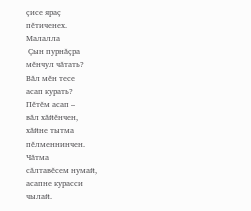çисе яраç
пĕтиченех.
Малалла
 Çын пурнăçра
мĕнчул чăтать?
Вăл мĕн тесе
асап курать?
Пĕтĕм асап –
вăл хăйĕнчен,
хăйне тытма
пĕлменнинчен.
Чăтма
сăлтавĕсем нумай,
асапне курасси
чылай.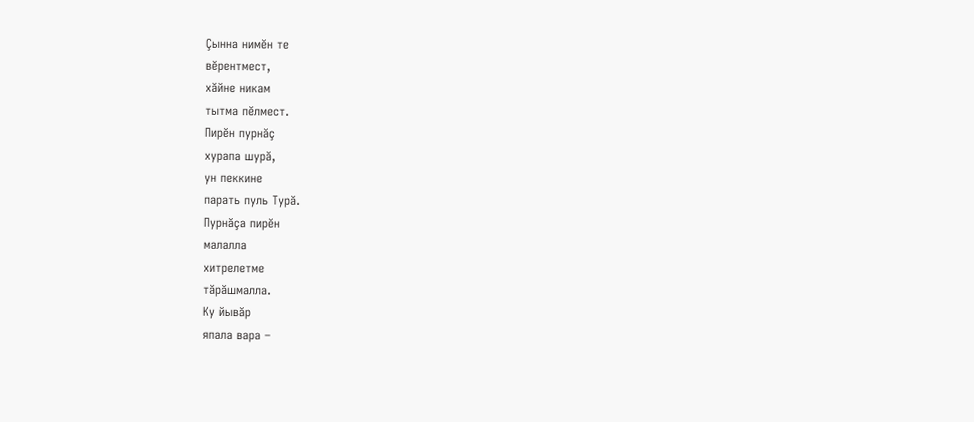Çынна нимĕн те
вĕрентмест,
хăйне никам
тытма пĕлмест.
Пирĕн пурнăç
хурапа шурă,
ун пеккине
парать пуль Турă.
Пурнăçа пирĕн
малалла
хитрелетме
тăрăшмалла.
Ку йывăр
япала вара –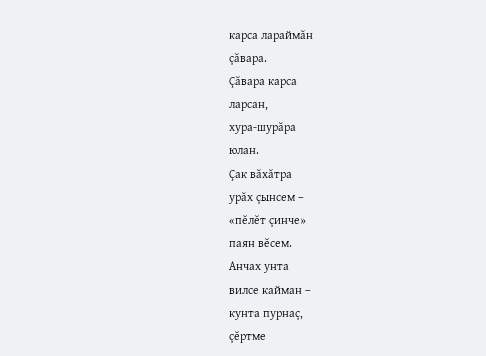карса лараймăн
çăвара.
Çăвара карса
ларсан,
хура-шурăра
юлан.
Çак вăхăтра
урăх çынсем –
«пĕлĕт çинче»
паян вĕсем.
Анчах унта
вилсе кайман –
кунта пурнаç,
çĕртме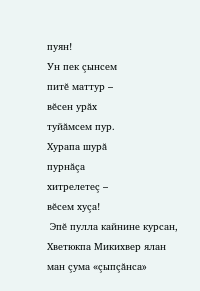пуян!
Ун пек çынсем
питĕ маттур –
вĕсен урăх
туйăмсем пур.
Хурапа шурă
пурнăçа
хитрелетеç –
вĕсем хуçа!
 Эпĕ пулла кайнине курсан, Хветюкпа Микихвер ялан ман çума «çыпçăнса»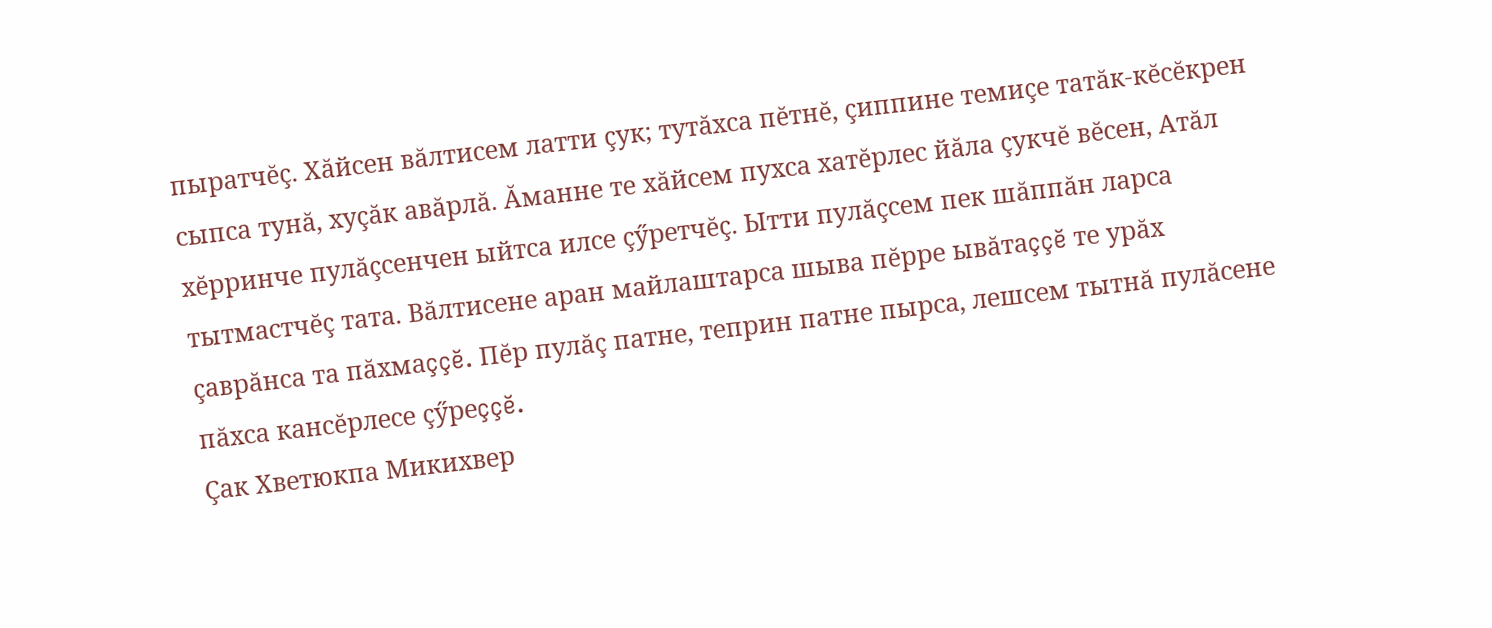пыратчĕç. Хăйсен вăлтисем латти çук; тутăхса пĕтнĕ, çиппине темиçе татăк-кĕсĕкрен сыпса тунă, хуçăк авăрлă. Ăманне те хăйсем пухса хатĕрлес йăла çукчĕ вĕсен, Атăл хĕрринче пулăçсенчен ыйтса илсе çӳретчĕç. Ытти пулăçсем пек шăппăн ларса тытмастчĕç тата. Вăлтисене аран майлаштарса шыва пĕрре ывăтаççĕ те урăх çаврăнса та пăхмаççĕ. Пĕр пулăç патне, теприн патне пырса, лешсем тытнă пулăсене пăхса кансĕрлесе çӳреççĕ.
Çак Хветюкпа Микихвер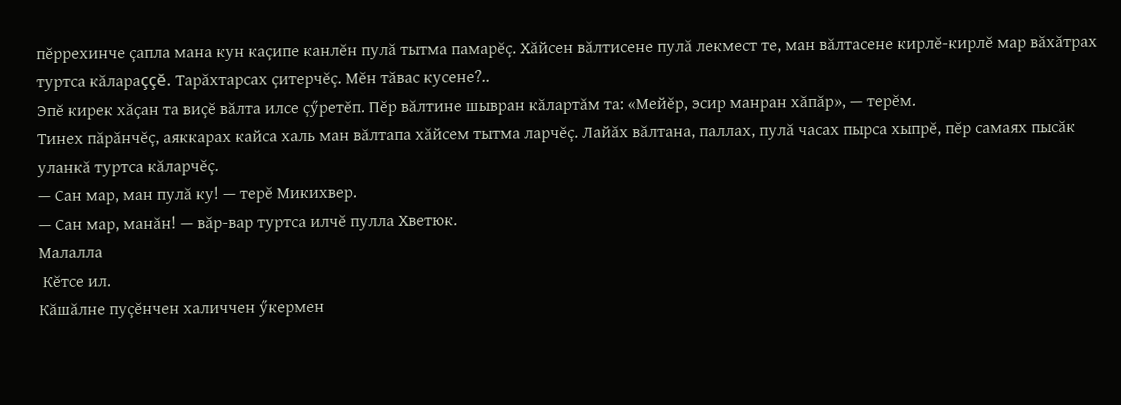пĕррехинче çапла мана кун каçипе канлĕн пулă тытма памарĕç. Хăйсен вăлтисене пулă лекмест те, ман вăлтасене кирлĕ-кирлĕ мар вăхăтрах туртса кăлараççĕ. Тарăхтарсах çитерчĕç. Мĕн тăвас кусене?..
Эпĕ кирек хăçан та виçĕ вăлта илсе çӳретĕп. Пĕр вăлтине шывран кăлартăм та: «Мейĕр, эсир манран хăпăр», — терĕм.
Тинех пăрăнчĕç, аяккарах кайса халь ман вăлтапа хăйсем тытма ларчĕç. Лайăх вăлтана, паллах, пулă часах пырса хыпрĕ, пĕр самаях пысăк уланкă туртса кăларчĕç.
— Сан мар, ман пулă ку! — терĕ Микихвер.
— Сан мар, манăн! — вăр-вар туртса илчĕ пулла Хветюк.
Малалла
 Кĕтсе ил.
Кăшăлне пуçĕнчен халиччен ӳкермен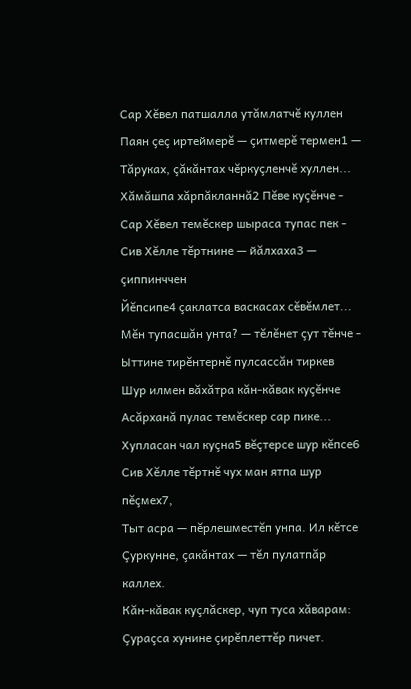Сар Хĕвел патшалла утăмлатчĕ куллен
Паян çеç иртеймерĕ — çитмерĕ термен1 —
Тăруках, çăкăнтах чĕркуçленчĕ хуллен...
Хăмăшпа хăрпăкланнă2 Пĕве куçĕнче -
Сар Хĕвел темĕскер шыраса тупас пек -
Сив Хĕлле тĕртнине — йăлхаха3 — çиппинччен
Йĕпсипе4 çаклатса васкасах сĕвĕмлет...
Мĕн тупасшăн унта? — тĕлĕнет çут тĕнче -
Ыттине тирĕнтернĕ пулсассăн тиркев
Шур илмен вăхăтра кăн-кăвак куçĕнче
Асăрханă пулас темĕскер сар пике...
Хупласан чал куçна5 вĕçтерсе шур кĕпсе6
Сив Хĕлле тĕртнĕ чух ман ятпа шур пĕçмех7,
Тыт асра — пĕрлешместĕп унпа. Ил кĕтсе
Çуркунне, çакăнтах — тĕл пулатпăр каллех.
Кăн-кăвак куçлăскер, чуп туса хăварам:
Çураçса хунине çирĕплеттĕр пичет.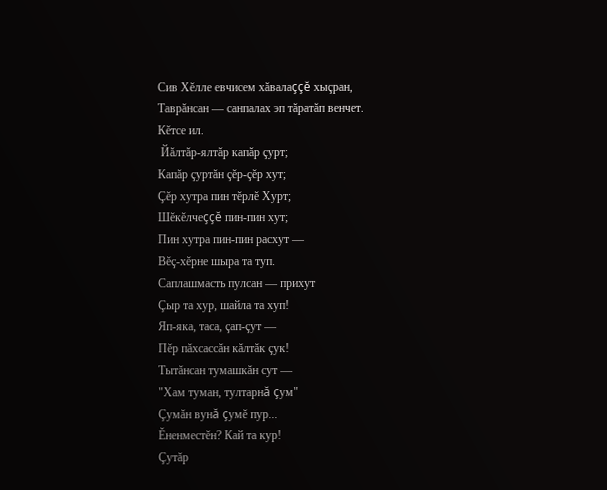Сив Хĕлле евчисем хăвалаççĕ хыçран,
Таврăнсан — санпалах эп тăратăп венчет.
Кĕтсе ил.
 Йăлтăр-ялтăр капăр çурт;
Капăр çуртăн çĕр-çĕр хут;
Çĕр хутра пин тĕрлĕ Хурт;
Шĕкĕлчеççĕ пин-пин хут;
Пин хутра пин-пин расхут —
Вĕç-хĕрне шыра та туп.
Саплашмасть пулсан — прихут
Çыр та хур, шайла та хуп!
Яп-яка, таса, çап-çут —
Пĕр пăхсассăн кăлтăк çук!
Тытăнсан тумашкăн сут —
"Хам туман, тултарнă çум"
Çумăн вунă çумĕ пур...
Ĕненместĕн? Кай та кур!
Çутăр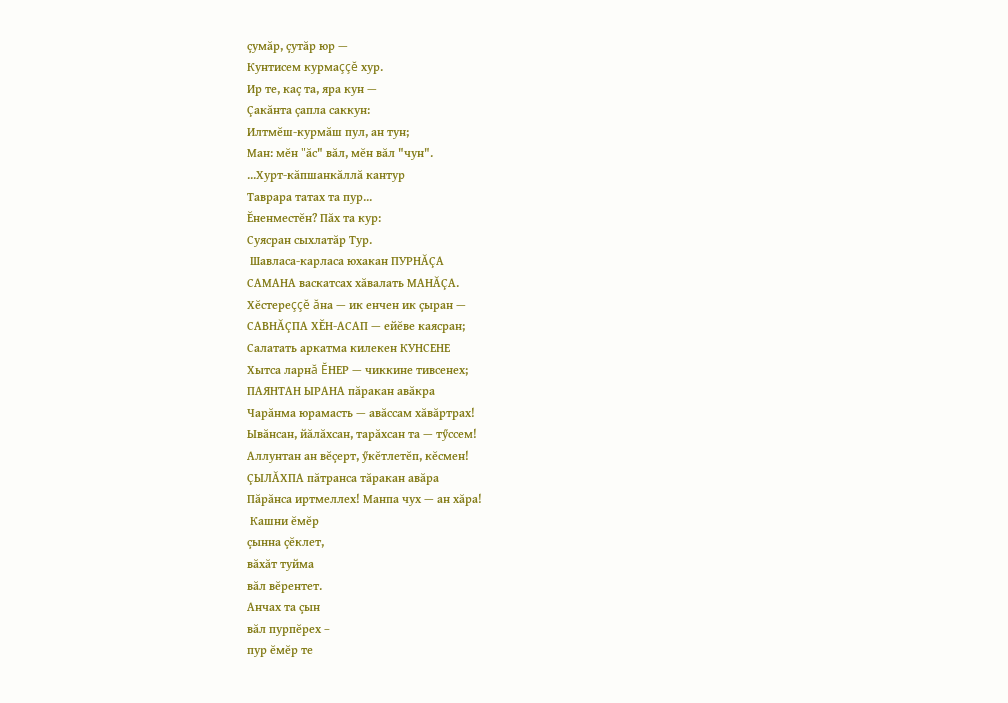çумăр, çутăр юр —
Кунтисем курмаççĕ хур.
Ир те, каç та, яра кун —
Çакăнта çапла саккун:
Илтмĕш-курмăш пул, ан тун;
Ман: мĕн "ăс" вăл, мĕн вăл "чун".
...Хурт-кăпшанкăллă кантур
Таврара татах та пур...
Ĕненместĕн? Пăх та кур:
Суясран сыхлатăр Тур.
 Шавласа-карласа юхакан ПУРНĂÇА
САМАНА васкатсах хăвалать МАНĂÇА.
Хĕстереççĕ ăна — ик енчен ик çыран —
САВНĂÇПА ХĔН-АСАП — ейĕве каясран;
Салатать аркатма килекен КУНСЕНЕ
Хытса ларнă ĔНЕР — чиккине тивсенех;
ПАЯНТАН ЫРАНА пăракан авăкра
Чарăнма юрамасть — авăссам хăвăртрах!
Ывăнсан, йăлăхсан, тарăхсан та — тӳссем!
Аллунтан ан вĕçерт, ӳкĕтлетĕп, кĕсмен!
ÇЫЛĂХПА пăтранса тăракан авăра
Пăрăнса иртмеллех! Манпа чух — ан хăра!
 Кашни ĕмĕр
çынна çĕклет,
вăхăт туйма
вăл вĕрентет.
Анчах та çын
вăл пурпĕрех –
пур ĕмĕр те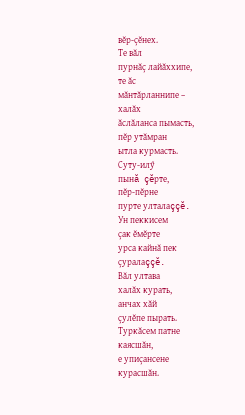вĕр-çĕнех.
Те вăл
пурнăç лайăххипе,
те ăс
мăнтăрланнипе –
халăх
ăслăланса пымасть,
пĕр утăмран
ытла курмасть.
Суту-илӳ
пынă çĕрте,
пĕр-пĕрне
пурте улталаççĕ.
Ун пеккисем
çак ĕмĕрте
урса кайнă пек
çуралаççĕ.
Вăл ултава
халăх курать,
анчах хăй
çулĕпе пырать.
Туркăсем патне
каясшăн,
е упиçансене
курасшăн.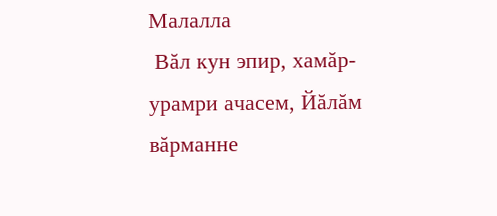Малалла
 Вăл кун эпир, хамăр-урамри ачасем, Йăлăм вăрманне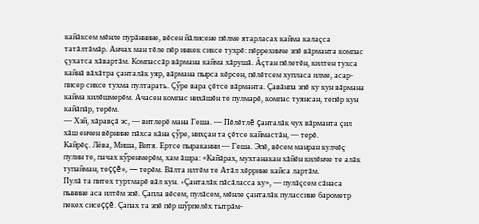кайăксем мĕнле пурăннине, вĕсен йăлисене пĕлме ятарласах кайма калаçса татăлтăмăр. Анчах ман тĕле пĕр инкек сиксе тухрĕ: пĕррехинче эпĕ вăрманта компас çухатса хăвартăм. Компассăр вăрмана кайма хăрушă. Ăçтан пĕлетĕн, килтен тухса кайнă вăхăтра çанталăк уяр, вăрмана пырса кĕрсен, пĕлĕтсем хупласа илме, асар-писер сиксе тухма пултарать. Çӳре вара çĕтсе вăрманта. Çавăнпа эпĕ ку кун вăрмана кайма килĕшмерĕм. Ачасен компас нихăшĕн те пулмарĕ, компас туянсан, тепĕр кун кайăпăр, терĕм.
— Хэй, хăравçă эс, — витлерĕ мана Геша. — Пĕлĕтлĕ çанталăк чух вăрманта çил хăш енчен вĕрнине пăхса кăна çӳре, нихçан та çĕтсе каймастăн, — терĕ.
Кайрĕç. Лёва, Миша, Витя. Ертсе пыраканни — Геша. Эпĕ, вĕсем манран кулчĕç пулин те, пачах кӳренмерĕм, хам ăшра: «Кайăрах, мухтанакан хăйĕн килĕнче те алăк тупайман, теççĕ», — терĕм. Вăлта илтĕм те Атăл хĕррине кайса лартăм.
Пулă та питех туртмарĕ вăл кун. «Çанталăк пăсăласса ку», — пулăçсем сăнаса пынине аса илтĕм эпĕ. Çапла вĕсем, пулăсем, мĕнле çанталăк пулассине барометр пекех сисеççĕ. Çапах та эпĕ пĕр шӳрпелĕх тытрăм-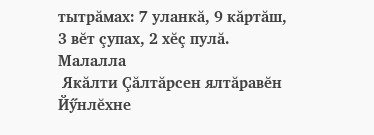тытрăмах: 7 уланкă, 9 кăртăш, 3 вĕт çупах, 2 хĕç пулă.
Малалла
 Якăлти Çăлтăрсен ялтăравĕн
Йӳнлĕхне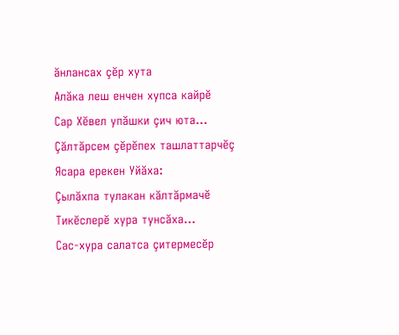ăнлансах çĕр хута
Алăка леш енчен хупса кайрĕ
Сар Хĕвел упăшки çич юта...
Çăлтăрсем çĕрĕпех ташлаттарчĕç
Ясара ерекен Уйăха:
Çылăхпа тулакан кăлтăрмачĕ
Тикĕслерĕ хура тунсăха...
Сас-хура салатса çитермесĕр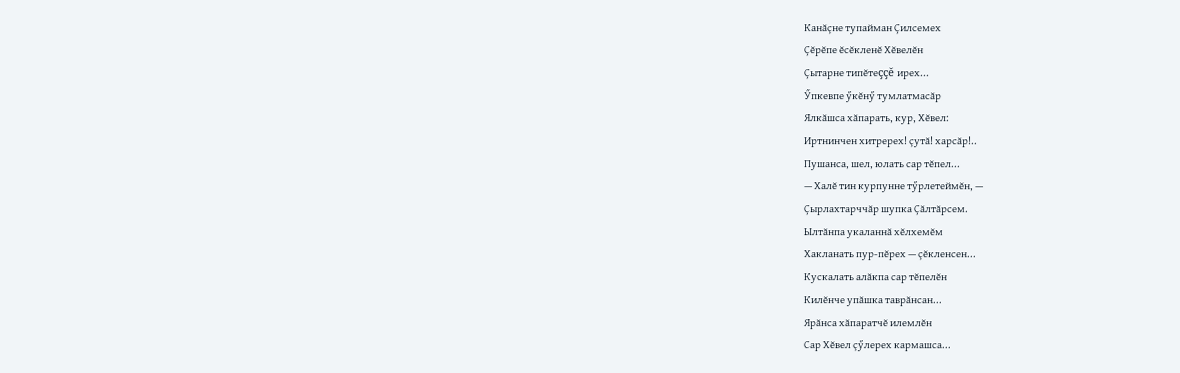Канăçне тупайман Çилсемех
Çĕрĕпе ĕсĕкленĕ Хĕвелĕн
Çытарне типĕтеççĕ ирех...
Ӳпкевпе ӳкĕнӳ тумлатмасăр
Ялкăшса хăпарать, кур, Хĕвел:
Иртнинчен хитререх! çутă! харсăр!..
Пушанса, шел, юлать сар тĕпел...
— Халĕ тин курпунне тӳрлетеймĕн, —
Çырлахтарччăр шупка Çăлтăрсем.
Ылтăнпа укаланнă хĕлхемĕм
Хакланать пур-пĕрех — çĕкленсен...
Кускалать алăкпа сар тĕпелĕн
Килĕнче упăшка таврăнсан...
Ярăнса хăпаратчĕ илемлĕн
Сар Хĕвел çӳлерех кармашса...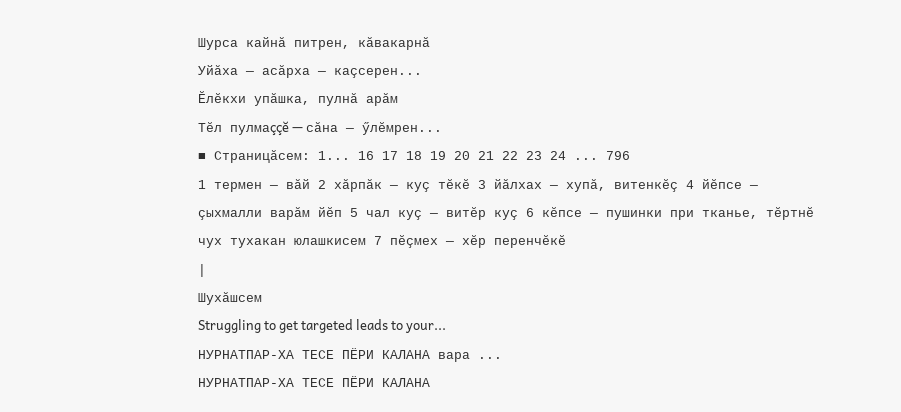Шурса кайнă питрен, кăвакарнă
Уйăха — асăрха — каçсерен...
Ĕлĕкхи упăшка, пулнă арăм
Тĕл пулмаççĕ — сăна — ӳлĕмрен...
■ Страницăсем: 1... 16 17 18 19 20 21 22 23 24 ... 796
1 термен — вăй 2 хăрпăк — куç тĕкĕ 3 йăлхах — хупă, витенкĕç 4 йĕпсе — çыхмалли варăм йĕп 5 чал куç — витĕр куç 6 кĕпсе — пушинки при тканье, тĕртнĕ чух тухакан юлашкисем 7 пĕçмех — хĕр перенчĕкĕ
|
Шухăшсем
Struggling to get targeted leads to your...
НУРНАТПАР-ХА ТЕСЕ ПЁРИ КАЛАНА вара ...
НУРНАТПАР-ХА ТЕСЕ ПЁРИ КАЛАНА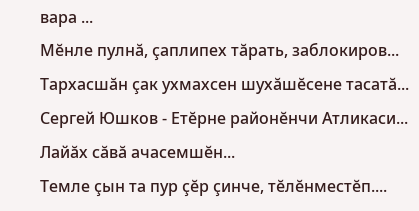вара ...
Мĕнле пулнă, çаплипех тăрать, заблокиров...
Тархасшăн çак ухмахсен шухăшĕсене тасатă...
Сергей Юшков - Етĕрне районĕнчи Атликаси...
Лайăх сăвă ачасемшĕн...
Темле çын та пур çĕр çинче, тĕлĕнместĕп....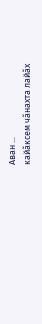Аван ...
кайăксем чăнахта лайăх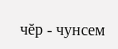чĕр - чунсем